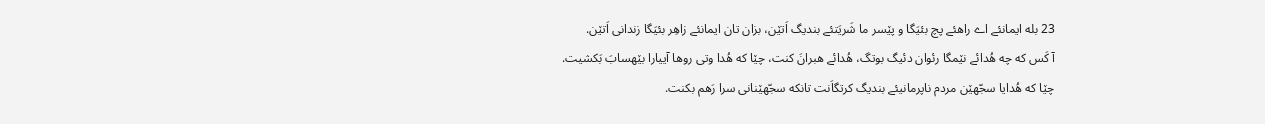23 بله ایمانئے اے راهئے پچ بئیَگا و پێسر ما شَریَتئے بندیگ اَتێن، بزان تان ایمانئے زاهِر بئیَگا زندانی اَتێن.
آ کَس که چه هُدائے نێمگا رئوان دئیگ بوتگ، هُدائے هبرانَ کنت، چێا که هُدا وتی روها آییارا بێهسابَ بَکشیت.
چێا که هُدایا سجّهێن مردم ناپرمانیئے بندیگ کرتگاَنت تانکه سجّهێنانی سرا رَهم بکنت.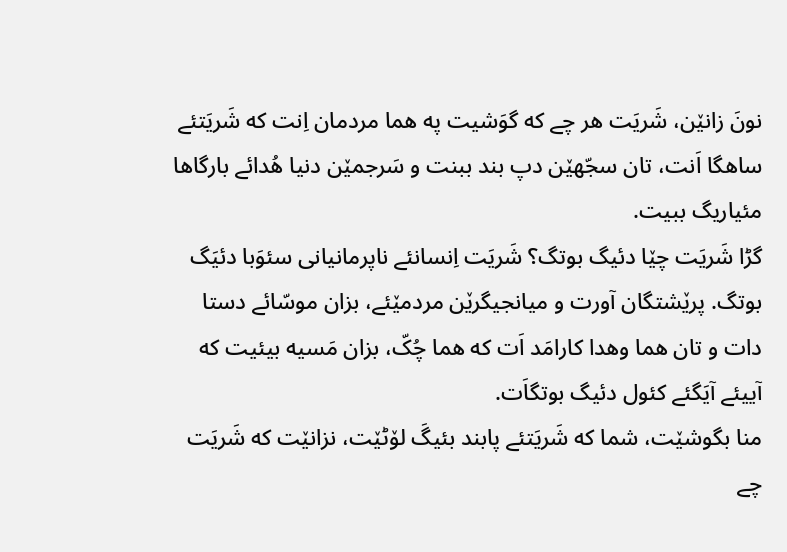نونَ زانێن، شَریَت هر چے که گوَشیت په هما مردمان اِنت که شَریَتئے ساهگا اَنت، تان سجّهێن دپ بند ببنت و سَرجمێن دنیا هُدائے بارگاها مئیاریگ ببیت.
گڑا شَریَت چێا دئیگ بوتگ؟ شَریَت اِنسانئے ناپرمانیانی سئوَبا دئیَگ بوتگ. پرێشتگان آورت و میانجیگرێن مردمێئے، بزان موسّائے دستا دات و تان هما وهدا کارامَد اَت که هما چُکّ، بزان مَسیه بیئیت که آییئے آیَگئے کئول دئیگ بوتگاَت.
منا بگوشێت، شما که شَریَتئے پابند بئیگَ لۆٹێت، نزانێت که شَریَت چے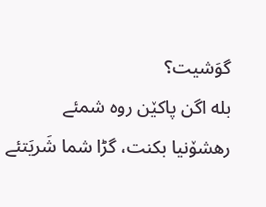گوَشیت؟
بله اگن پاکێن روه شمئے رهشۆنیا بکنت، گڑا شما شَریَتئے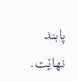پابند نهاێت.